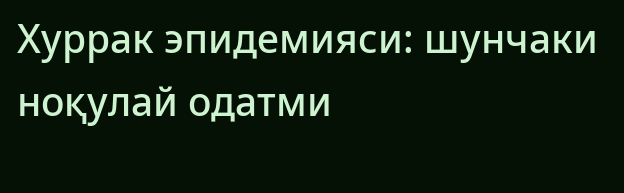Хуррак эпидемияси: шунчаки ноқулай одатми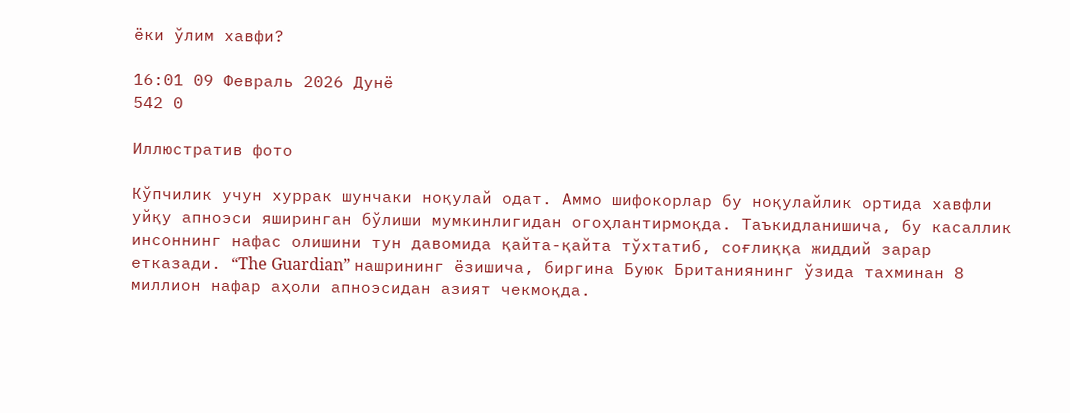ёки ўлим хавфи?

16:01 09 Февраль 2026 Дунё
542 0

Иллюстратив фото

Кўпчилик учун хуррак шунчаки ноқулай одат. Аммо шифокорлар бу ноқулайлик ортида хавфли уйқу апноэси яширинган бўлиши мумкинлигидан огоҳлантирмоқда. Таъкидланишича, бу касаллик инсоннинг нафас олишини тун давомида қайта-қайта тўхтатиб, соғлиққа жиддий зарар етказади. “The Guardian” нашрининг ёзишича, биргина Буюк Британиянинг ўзида тахминан 8 миллион нафар аҳоли апноэсидан азият чекмоқда.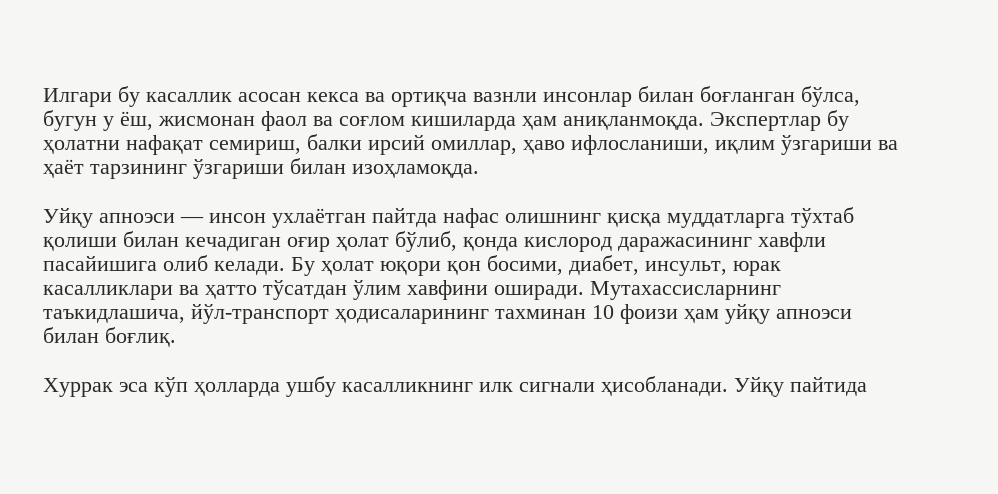Илгари бу касаллик асосан кекса ва ортиқча вазнли инсонлар билан боғланган бўлса, бугун у ёш, жисмонан фаол ва соғлом кишиларда ҳам аниқланмоқда. Экспертлар бу ҳолатни нафақат семириш, балки ирсий омиллар, ҳаво ифлосланиши, иқлим ўзгариши ва ҳаёт тарзининг ўзгариши билан изоҳламоқда.

Уйқу апноэси — инсон ухлаётган пайтда нафас олишнинг қисқа муддатларга тўхтаб қолиши билан кечадиган оғир ҳолат бўлиб, қонда кислород даражасининг хавфли пасайишига олиб келади. Бу ҳолат юқори қон босими, диабет, инсульт, юрак касалликлари ва ҳатто тўсатдан ўлим хавфини оширади. Мутахассисларнинг таъкидлашича, йўл-транспорт ҳодисаларининг тахминан 10 фоизи ҳам уйқу апноэси билан боғлиқ.

Хуррак эса кўп ҳолларда ушбу касалликнинг илк сигнали ҳисобланади. Уйқу пайтида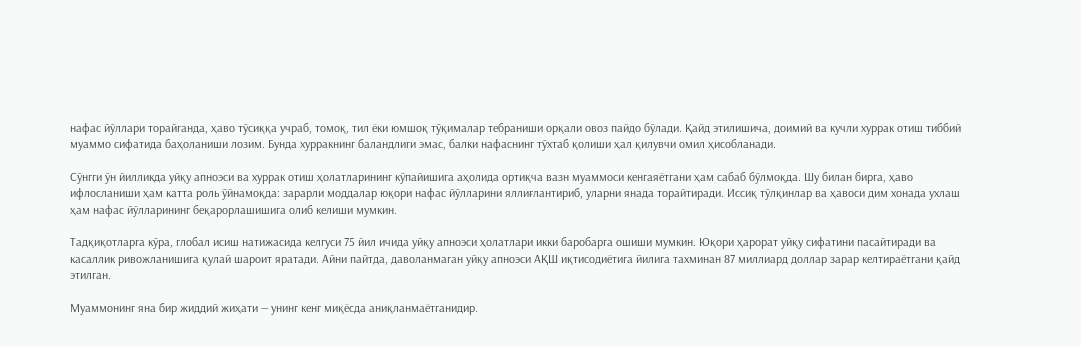нафас йўллари торайганда, ҳаво тўсиққа учраб, томоқ, тил ёки юмшоқ тўқималар тебраниши орқали овоз пайдо бўлади. Қайд этилишича, доимий ва кучли хуррак отиш тиббий муаммо сифатида баҳоланиши лозим. Бунда хурракнинг баландлиги эмас, балки нафаснинг тўхтаб қолиши ҳал қилувчи омил ҳисобланади.

Сўнгги ўн йилликда уйқу апноэси ва хуррак отиш ҳолатларининг кўпайишига аҳолида ортиқча вазн муаммоси кенгаяётгани ҳам сабаб бўлмоқда. Шу билан бирга, ҳаво ифлосланиши ҳам катта роль ўйнамоқда: зарарли моддалар юқори нафас йўлларини яллиғлантириб, уларни янада торайтиради. Иссиқ тўлқинлар ва ҳавоси дим хонада ухлаш ҳам нафас йўлларининг беқарорлашишига олиб келиши мумкин.

Тадқиқотларга кўра, глобал исиш натижасида келгуси 75 йил ичида уйқу апноэси ҳолатлари икки баробарга ошиши мумкин. Юқори ҳарорат уйқу сифатини пасайтиради ва касаллик ривожланишига қулай шароит яратади. Айни пайтда, даволанмаган уйқу апноэси АҚШ иқтисодиётига йилига тахминан 87 миллиард доллар зарар келтираётгани қайд этилган.

Муаммонинг яна бир жиддий жиҳати — унинг кенг миқёсда аниқланмаётганидир.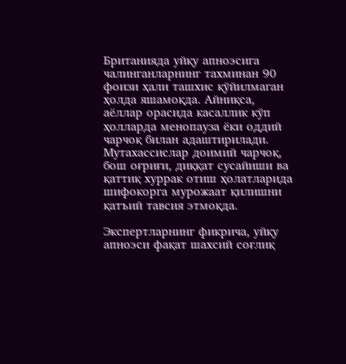Британияда уйқу апноэсига чалинганларнинг тахминан 90 фоизи ҳали ташхис қўйилмаган ҳолда яшамоқда. Айниқса, аёллар орасида касаллик кўп ҳолларда менопауза ёки оддий чарчоқ билан адаштирилади. Мутахассислар доимий чарчоқ, бош оғриғи, диққат сусайиши ва қаттиқ хуррак отиш ҳолатларида шифокорга мурожаат қилишни қатъий тавсия этмоқда.

Экспертларнинг фикрича, уйқу апноэси фақат шахсий соғлиқ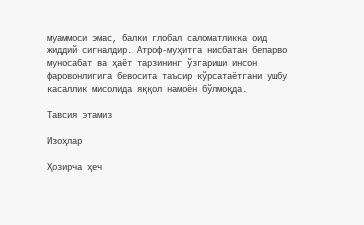муаммоси эмас, балки глобал саломатликка оид жиддий сигналдир. Атроф-муҳитга нисбатан бепарво муносабат ва ҳаёт тарзининг ўзгариши инсон фаровонлигига бевосита таъсир кўрсатаётгани ушбу касаллик мисолида яққол намоён бўлмоқда.

Тавсия этамиз

Изоҳлар

Ҳозирча ҳеч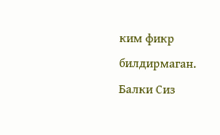ким фикр билдирмаган. Балки Сиз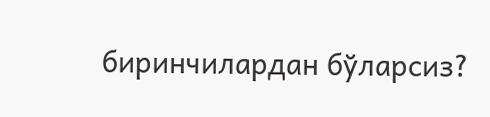биринчилардан бўларсиз?